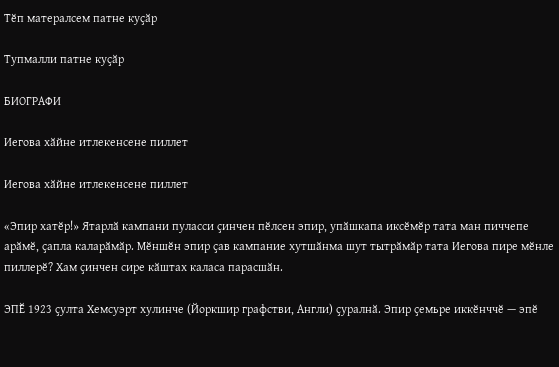Тӗп матералсем патне куҫӑр

Тупмалли патне куҫӑр

БИОГРАФИ

Иегова хӑйне итлекенсене пиллет

Иегова хӑйне итлекенсене пиллет

«Эпир хатӗр!» Ятарлӑ кампани пуласси ҫинчен пӗлсен эпир, упӑшкапа иксӗмӗр тата ман пиччепе арӑмӗ, ҫапла каларӑмӑр. Мӗншӗн эпир ҫав кампание хутшӑнма шут тытрӑмӑр тата Иегова пире мӗнле пиллерӗ? Хам ҫинчен сире кӑштах каласа парасшӑн.

ЭПӖ 1923 ҫулта Хемсуэрт хулинче (Йоркшир графстви, Англи) ҫуралнӑ. Эпир ҫемьре иккӗнччӗ — эпӗ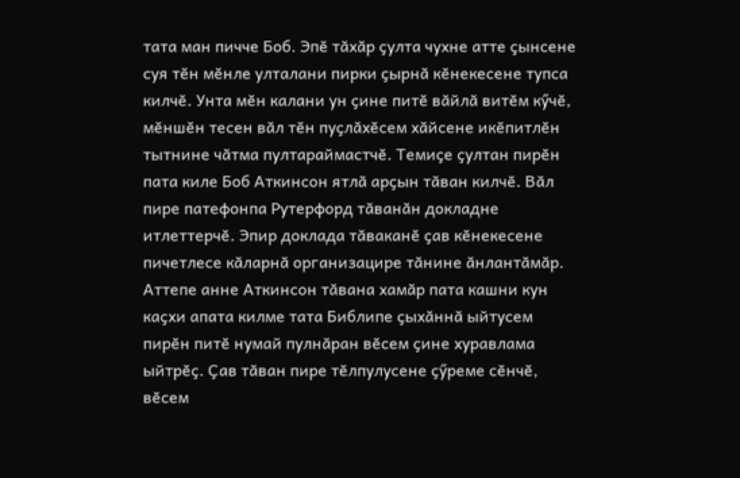тата ман пичче Боб. Эпӗ тӑхӑр ҫулта чухне атте ҫынсене суя тӗн мӗнле улталани пирки ҫырнӑ кӗнекесене тупса килчӗ. Унта мӗн калани ун ҫине питӗ вӑйлӑ витӗм кӳчӗ, мӗншӗн тесен вӑл тӗн пуҫлӑхӗсем хӑйсене икӗпитлӗн тытнине чӑтма пултараймастчӗ. Темиҫе ҫултан пирӗн пата киле Боб Аткинсон ятлӑ арҫын тӑван килчӗ. Вӑл пире патефонпа Рутерфорд тӑванӑн докладне итлеттерчӗ. Эпир доклада тӑваканӗ ҫав кӗнекесене пичетлесе кӑларнӑ организацире тӑнине ӑнлантӑмӑр. Аттепе анне Аткинсон тӑвана хамӑр пата кашни кун каҫхи апата килме тата Библипе ҫыхӑннӑ ыйтусем пирӗн питӗ нумай пулнӑран вӗсем ҫине хуравлама ыйтрӗҫ. Ҫав тӑван пире тӗлпулусене ҫӳреме сӗнчӗ, вӗсем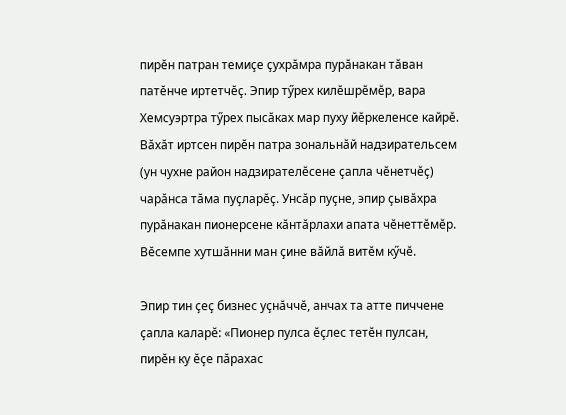пирӗн патран темиҫе ҫухрӑмра пурӑнакан тӑван патӗнче иртетчӗҫ. Эпир тӳрех килӗшрӗмӗр, вара Хемсуэртра тӳрех пысӑках мар пуху йӗркеленсе кайрӗ. Вӑхӑт иртсен пирӗн патра зональнӑй надзирательсем (ун чухне район надзирателӗсене ҫапла чӗнетчӗҫ) чарӑнса тӑма пуҫларӗҫ. Унсӑр пуҫне, эпир ҫывӑхра пурӑнакан пионерсене кӑнтӑрлахи апата чӗнеттӗмӗр. Вӗсемпе хутшӑнни ман ҫине вӑйлӑ витӗм кӳчӗ.

Эпир тин ҫеҫ бизнес уҫнӑччӗ, анчах та атте пиччене ҫапла каларӗ: «Пионер пулса ӗҫлес тетӗн пулсан, пирӗн ку ӗҫе пӑрахас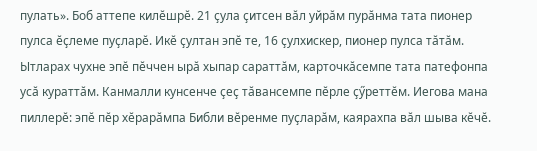пулать». Боб аттепе килӗшрӗ. 21 ҫула ҫитсен вӑл уйрӑм пурӑнма тата пионер пулса ӗҫлеме пуҫларӗ. Икӗ ҫултан эпӗ те, 16 ҫулхискер, пионер пулса тӑтӑм. Ытларах чухне эпӗ пӗччен ырӑ хыпар сараттӑм, карточкӑсемпе тата патефонпа усӑ кураттӑм. Канмалли кунсенче ҫеҫ тӑвансемпе пӗрле ҫӳреттӗм. Иегова мана пиллерӗ: эпӗ пӗр хӗрарӑмпа Библи вӗренме пуҫларӑм, каярахпа вӑл шыва кӗчӗ.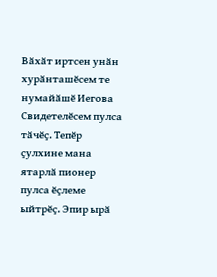Вӑхӑт иртсен унӑн хурӑнташӗсем те нумайӑшӗ Иегова Свидетелӗсем пулса тӑчӗҫ. Тепӗр ҫулхине мана ятарлӑ пионер пулса ӗҫлеме ыйтрӗҫ. Эпир ырӑ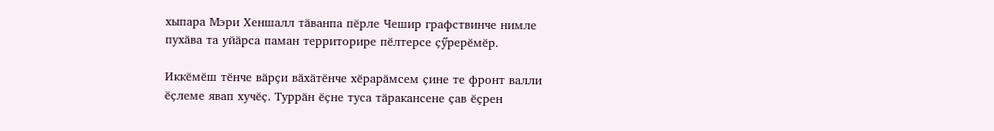хыпара Мэри Хеншалл тӑванпа пӗрле Чешир графствинче нимле пухӑва та уйӑрса паман территорире пӗлтерсе ҫӳрерӗмӗр.

Иккӗмӗш тӗнче вӑрҫи вӑхӑтӗнче хӗрарӑмсем ҫине те фронт валли ӗҫлеме явап хучӗҫ. Туррӑн ӗҫне туса тӑракансене ҫав ӗҫрен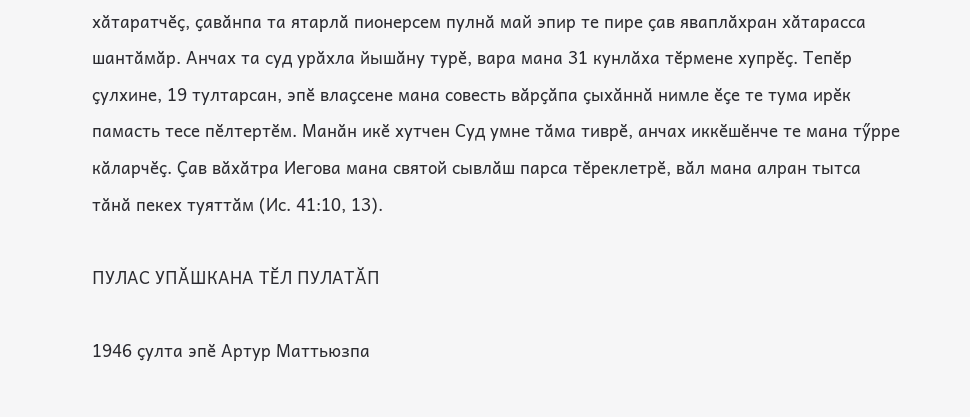хӑтаратчӗҫ, ҫавӑнпа та ятарлӑ пионерсем пулнӑ май эпир те пире ҫав яваплӑхран хӑтарасса шантӑмӑр. Анчах та суд урӑхла йышӑну турӗ, вара мана 31 кунлӑха тӗрмене хупрӗҫ. Тепӗр ҫулхине, 19 тултарсан, эпӗ влаҫсене мана совесть вӑрҫӑпа ҫыхӑннӑ нимле ӗҫе те тума ирӗк памасть тесе пӗлтертӗм. Манӑн икӗ хутчен Суд умне тӑма тиврӗ, анчах иккӗшӗнче те мана тӳрре кӑларчӗҫ. Ҫав вӑхӑтра Иегова мана святой сывлӑш парса тӗреклетрӗ, вӑл мана алран тытса тӑнӑ пекех туяттӑм (Ис. 41:10, 13).

ПУЛАС УПӐШКАНА ТӖЛ ПУЛАТӐП

1946 ҫулта эпӗ Артур Маттьюзпа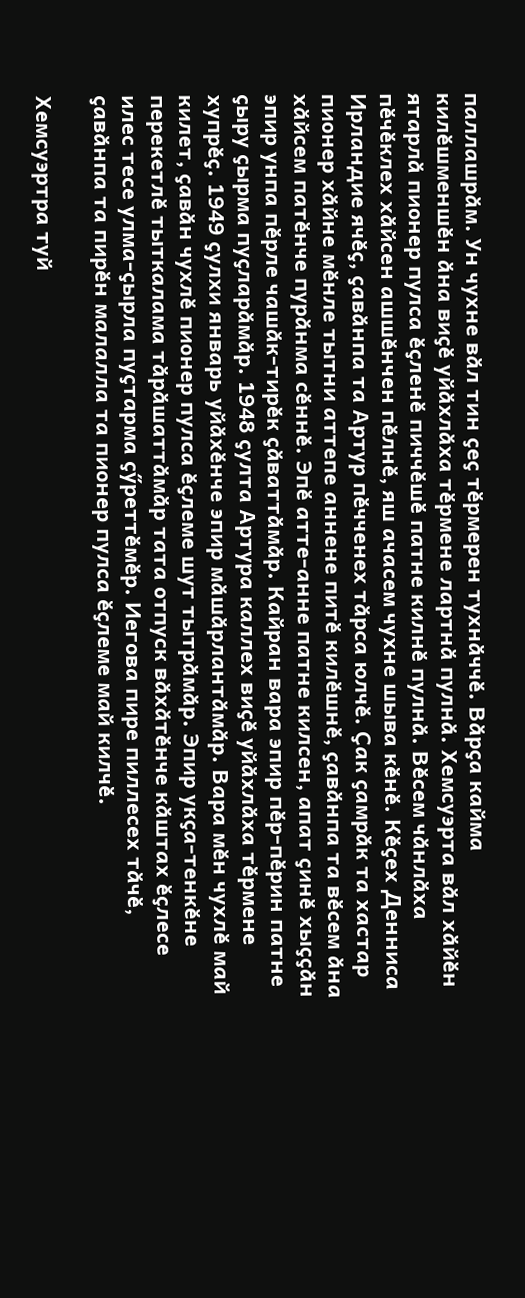паллашрӑм. Ун чухне вӑл тин ҫеҫ тӗрмерен тухнӑччӗ. Вӑрҫа кайма килӗшменшӗн ӑна виҫӗ уйӑхлӑха тӗрмене лартнӑ пулнӑ. Хемсуэрта вӑл хӑйӗн ятарлӑ пионер пулса ӗҫленӗ пиччӗшӗ патне килнӗ пулнӑ. Вӗсем чӑнлӑха пӗчӗклех хӑйсен ашшӗнчен пӗлнӗ, яш ачасем чухне шыва кӗнӗ. Кӗҫех Денниса Ирландие ячӗҫ, ҫавӑнпа та Артур пӗчченех тӑрса юлчӗ. Ҫак ҫамрӑк та хастар пионер хӑйне мӗнле тытни аттепе аннене питӗ килӗшнӗ, ҫавӑнпа та вӗсем ӑна хӑйсем патӗнче пурӑнма сӗннӗ. Эпӗ атте-анне патне килсен, апат ҫинӗ хыҫҫӑн эпир унпа пӗрле чашӑк-тирӗк ҫӑваттӑмӑр. Кайран вара эпир пӗр-пӗрин патне ҫыру ҫырма пуҫларӑмӑр. 1948 ҫулта Артура каллех виҫӗ уйӑхлӑха тӗрмене хупрӗҫ. 1949 ҫулхи январь уйӑхӗнче эпир мӑшӑрлантӑмӑр. Вара мӗн чухлӗ май килет, ҫавӑн чухлӗ пионер пулса ӗҫлеме шут тытрӑмӑр. Эпир укҫа-тенкӗне перекетлӗ тыткалама тӑрӑшаттӑмӑр тата отпуск вӑхӑтӗнче кӑштах ӗҫлесе илес тесе улма-ҫырла пуҫтарма ҫӳреттӗмӗр. Иегова пире пиллесех тӑчӗ, ҫавӑнпа та пирӗн малалла та пионер пулса ӗҫлеме май килчӗ.

Хемсуэртра туй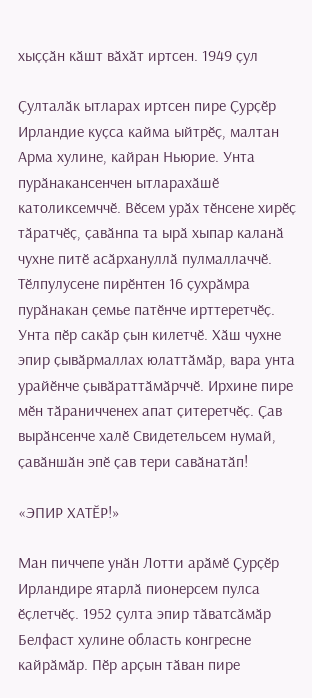хыҫҫӑн кӑшт вӑхӑт иртсен. 1949 ҫул

Ҫулталӑк ытларах иртсен пире Ҫурҫӗр Ирландие куҫса кайма ыйтрӗҫ, малтан Арма хулине, кайран Ньюрие. Унта пурӑнакансенчен ытларахӑшӗ католиксемччӗ. Вӗсем урӑх тӗнсене хирӗҫ тӑратчӗҫ, ҫавӑнпа та ырӑ хыпар каланӑ чухне питӗ асӑрхануллӑ пулмаллаччӗ. Тӗлпулусене пирӗнтен 16 ҫухрӑмра пурӑнакан ҫемье патӗнче ирттеретчӗҫ. Унта пӗр сакӑр ҫын килетчӗ. Хӑш чухне эпир ҫывӑрмаллах юлаттӑмӑр, вара унта урайӗнче ҫывӑраттӑмӑрччӗ. Ирхине пире мӗн тӑраничченех апат ҫитеретчӗҫ. Ҫав вырӑнсенче халӗ Свидетельсем нумай, ҫавӑншӑн эпӗ ҫав тери савӑнатӑп!

«ЭПИР ХАТӖР!»

Ман пиччепе унӑн Лотти арӑмӗ Ҫурҫӗр Ирландире ятарлӑ пионерсем пулса ӗҫлетчӗҫ. 1952 ҫулта эпир тӑватсӑмӑр Белфаст хулине область конгресне кайрӑмӑр. Пӗр арҫын тӑван пире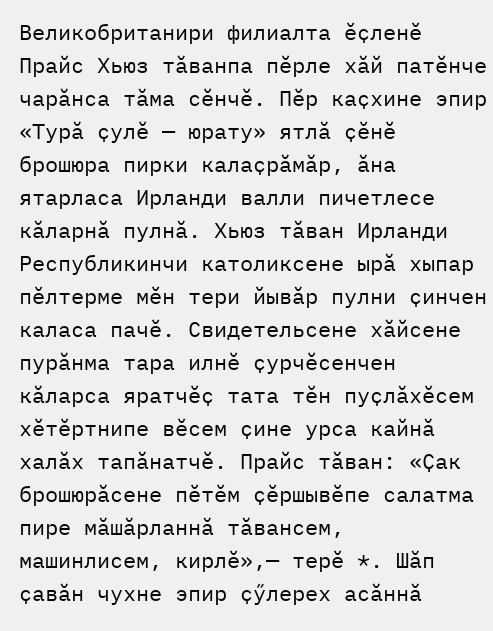Великобританири филиалта ӗҫленӗ Прайс Хьюз тӑванпа пӗрле хӑй патӗнче чарӑнса тӑма сӗнчӗ. Пӗр каҫхине эпир «Турӑ ҫулӗ — юрату» ятлӑ ҫӗнӗ брошюра пирки калаҫрӑмӑр, ӑна ятарласа Ирланди валли пичетлесе кӑларнӑ пулнӑ. Хьюз тӑван Ирланди Республикинчи католиксене ырӑ хыпар пӗлтерме мӗн тери йывӑр пулни ҫинчен каласа пачӗ. Свидетельсене хӑйсене пурӑнма тара илнӗ ҫурчӗсенчен кӑларса яратчӗҫ тата тӗн пуҫлӑхӗсем хӗтӗртнипе вӗсем ҫине урса кайнӑ халӑх тапӑнатчӗ. Прайс тӑван: «Ҫак брошюрӑсене пӗтӗм ҫӗршывӗпе салатма пире мӑшӑрланнӑ тӑвансем, машинлисем, кирлӗ»,— терӗ *. Шӑп ҫавӑн чухне эпир ҫӳлерех асӑннӑ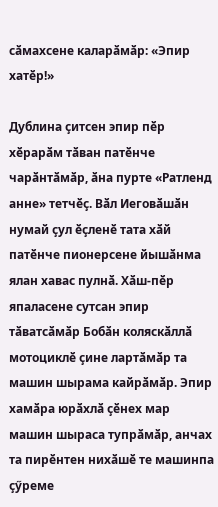сӑмахсене каларӑмӑр: «Эпир хатӗр!»

Дублина ҫитсен эпир пӗр хӗрарӑм тӑван патӗнче чарӑнтӑмӑр, ӑна пурте «Ратленд анне» тетчӗҫ. Вӑл Иеговӑшӑн нумай ҫул ӗҫленӗ тата хӑй патӗнче пионерсене йышӑнма ялан хавас пулнӑ. Хӑш-пӗр япаласене сутсан эпир тӑватсӑмӑр Бобӑн коляскӑллӑ мотоциклӗ ҫине лартӑмӑр та машин шырама кайрӑмӑр. Эпир хамӑра юрӑхлӑ ҫӗнех мар машин шыраса тупрӑмӑр, анчах та пирӗнтен нихӑшӗ те машинпа ҫӳреме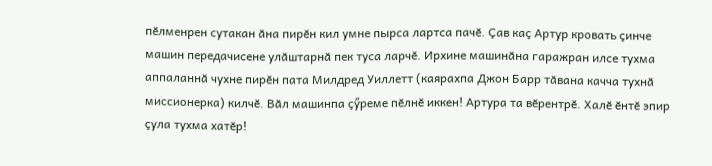пӗлменрен сутакан ӑна пирӗн кил умне пырса лартса пачӗ. Ҫав каҫ Артур кровать ҫинче машин передачисене улӑштарнӑ пек туса ларчӗ. Ирхине машинӑна гаражран илсе тухма аппаланнӑ чухне пирӗн пата Милдред Уиллетт (каярахпа Джон Барр тӑвана качча тухнӑ миссионерка) килчӗ. Вӑл машинпа ҫӳреме пӗлнӗ иккен! Артура та вӗрентрӗ. Халӗ ӗнтӗ эпир ҫула тухма хатӗр!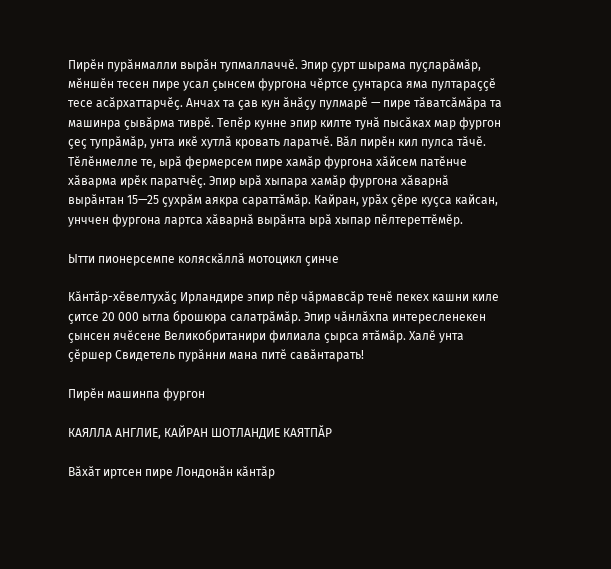Пирӗн пурӑнмалли вырӑн тупмаллаччӗ. Эпир ҫурт шырама пуҫларӑмӑр, мӗншӗн тесен пире усал ҫынсем фургона чӗртсе ҫунтарса яма пултараҫҫӗ тесе асӑрхаттарчӗҫ. Анчах та ҫав кун ӑнӑҫу пулмарӗ — пире тӑватсӑмӑра та машинра ҫывӑрма тиврӗ. Тепӗр кунне эпир килте тунӑ пысӑках мар фургон ҫеҫ тупрӑмӑр, унта икӗ хутлӑ кровать ларатчӗ. Вӑл пирӗн кил пулса тӑчӗ. Тӗлӗнмелле те, ырӑ фермерсем пире хамӑр фургона хӑйсем патӗнче хӑварма ирӗк паратчӗҫ. Эпир ырӑ хыпара хамӑр фургона хӑварнӑ вырӑнтан 15—25 ҫухрӑм аякра сараттӑмӑр. Кайран, урӑх ҫӗре куҫса кайсан, унччен фургона лартса хӑварнӑ вырӑнта ырӑ хыпар пӗлтереттӗмӗр.

Ытти пионерсемпе коляскӑллӑ мотоцикл ҫинче

Кӑнтӑр-хӗвелтухӑҫ Ирландире эпир пӗр чӑрмавсӑр тенӗ пекех кашни киле ҫитсе 20 000 ытла брошюра салатрӑмӑр. Эпир чӑнлӑхпа интересленекен ҫынсен ячӗсене Великобританири филиала ҫырса ятӑмӑр. Халӗ унта ҫӗршер Свидетель пурӑнни мана питӗ савӑнтарать!

Пирӗн машинпа фургон

КАЯЛЛА АНГЛИЕ, КАЙРАН ШОТЛАНДИЕ КАЯТПӐР

Вӑхӑт иртсен пире Лондонӑн кӑнтӑр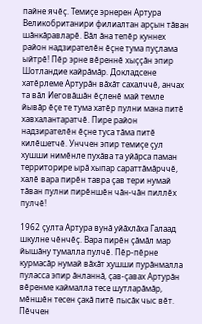пайне ячӗҫ. Темиҫе эрнерен Артура Великобританири филиалтан арҫын тӑван шӑнкӑравларӗ. Вӑл ӑна тепӗр куннех район надзирателӗн ӗҫне тума пуҫлама ыйтрӗ! Пӗр эрне вӗреннӗ хыҫҫӑн эпир Шотландие кайрӑмӑр. Докладсене хатӗрлеме Артурӑн вӑхӑт сахалччӗ, анчах та вӑл Иеговӑшӑн ӗҫленӗ май темле йывӑр ӗҫе те тума хатӗр пулни мана питӗ хавхалантаратчӗ. Пире район надзирателӗн ӗҫне туса тӑма питӗ килӗшетчӗ. Унччен эпир темиҫе ҫул хушши нимӗнле пухӑва та уйӑрса паман территорире ырӑ хыпар сараттӑмӑрччӗ, халӗ вара пирӗн тавра ҫав тери нумай тӑван пулни пирӗншӗн чӑн-чӑн пиллӗх пулчӗ!

1962 ҫулта Артура вунӑ уйӑхлӑха Галаад шкулне чӗнчӗҫ. Вара пирӗн ҫӑмӑл мар йышӑну тумалла пулчӗ. Пӗр-пӗрне курмасӑр нумай вӑхӑт хушши пурӑнмалла пуласса эпир ӑнланнӑ, ҫав-ҫавах Артурӑн вӗренме каймалла тесе шутларӑмӑр, мӗншӗн тесен ҫакӑ питӗ пысӑк чыс вӗт. Пӗччен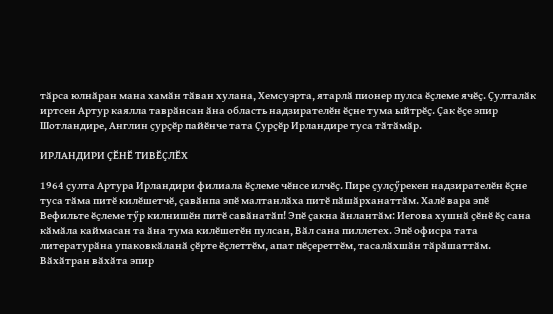тӑрса юлнӑран мана хамӑн тӑван хулана, Хемсуэрта, ятарлӑ пионер пулса ӗҫлеме ячӗҫ. Ҫулталӑк иртсен Артур каялла таврӑнсан ӑна область надзирателӗн ӗҫне тума ыйтрӗҫ. Ҫак ӗҫе эпир Шотландире, Англин ҫурҫӗр пайӗнче тата Ҫурҫӗр Ирландире туса тӑтӑмӑр.

ИРЛАНДИРИ ҪӖНӖ ТИВӖҪЛӖХ

1964 ҫулта Артура Ирландири филиала ӗҫлеме чӗнсе илчӗҫ. Пире ҫулҫӳрекен надзирателӗн ӗҫне туса тӑма питӗ килӗшетчӗ, ҫавӑнпа эпӗ малтанлӑха питӗ пӑшӑрханаттӑм. Халӗ вара эпӗ Вефильте ӗҫлеме тӳр килнишӗн питӗ савӑнатӑп! Эпӗ ҫакна ӑнлантӑм: Иегова хушнӑ ҫӗнӗ ӗҫ сана кӑмӑла каймасан та ӑна тума килӗшетӗн пулсан, Вӑл сана пиллетех. Эпӗ офисра тата литературӑна упаковкӑланӑ ҫӗрте ӗҫлеттӗм, апат пӗҫереттӗм, тасалӑхшӑн тӑрӑшаттӑм. Вӑхӑтран вӑхӑта эпир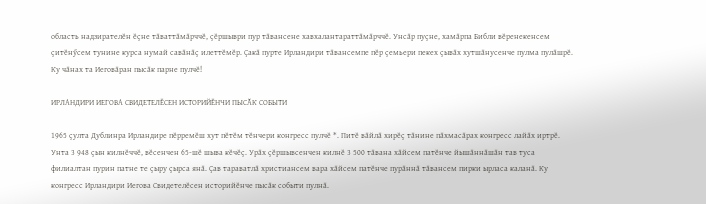область надзирателӗн ӗҫне тӑваттӑмӑрччӗ, ҫӗршыври пур тӑвансене хавхалантараттӑмӑрччӗ. Унсӑр пуҫне, хамӑрпа Библи вӗренекенсем ҫитӗнӳсем тунине курса нумай савӑнӑҫ илеттӗмӗр. Ҫакӑ пурте Ирландири тӑвансемпе пӗр ҫемьери пекех ҫывӑх хутшӑнусенче пулма пулӑшрӗ. Ку чӑнах та Иеговӑран пысӑк парне пулчӗ!

ИРЛАНДИРИ ИЕГОВА СВИДЕТЕЛӖСЕН ИСТОРИЙӖНЧИ ПЫСӐК СОБЫТИ

1965 ҫулта Дублинра Ирландире пӗрремӗш хут пӗтӗм тӗнчери конгресс пулчӗ *. Питӗ вӑйлӑ хирӗҫ тӑнине пӑхмасӑрах конгресс лайӑх иртрӗ. Унта 3 948 ҫын килнӗччӗ, вӗсенчен 65-шӗ шыва кӗчӗҫ. Урӑх ҫӗршывсенчен килнӗ 3 500 тӑвана хӑйсем патӗнче йышӑннӑшӑн тав туса филиалтан пурин патне те ҫыру ҫырса янӑ. Ҫав тараватлӑ христиансем вара хӑйсем патӗнче пурӑннӑ тӑвансем пирки ырласа каланӑ. Ку конгресс Ирландири Иегова Свидетелӗсен историйӗнче пысӑк событи пулнӑ.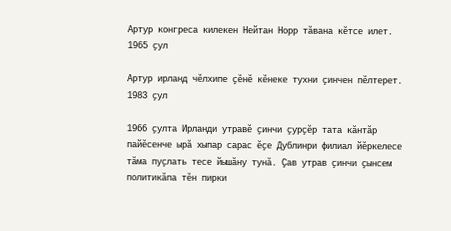Артур конгреса килекен Нейтан Норр тӑвана кӗтсе илет. 1965 ҫул

Артур ирланд чӗлхипе ҫӗнӗ кӗнеке тухни ҫинчен пӗлтерет. 1983 ҫул

1966 ҫулта Ирланди утравӗ ҫинчи ҫурҫӗр тата кӑнтӑр пайӗсенче ырӑ хыпар сарас ӗҫе Дублинри филиал йӗркелесе тӑма пуҫлать тесе йышӑну тунӑ. Ҫав утрав ҫинчи ҫынсем политикӑпа тӗн пирки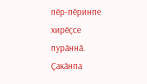пӗр-пӗринпе хирӗҫсе пурӑннӑ. Ҫакӑнпа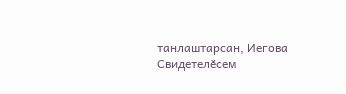танлаштарсан, Иегова Свидетелӗсем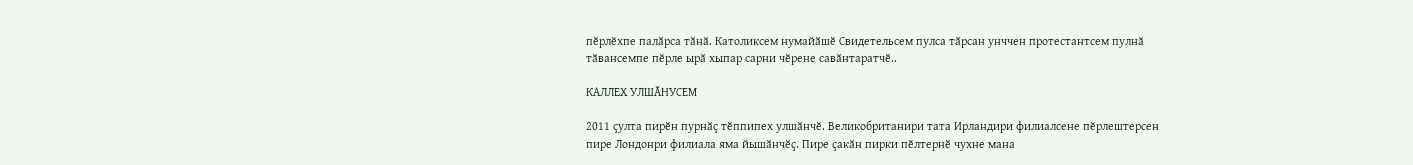пӗрлӗхпе палӑрса тӑнӑ. Католиксем нумайӑшӗ Свидетельсем пулса тӑрсан унччен протестантсем пулнӑ тӑвансемпе пӗрле ырӑ хыпар сарни чӗрене савӑнтаратчӗ..

КАЛЛЕХ УЛШӐНУСЕМ

2011 ҫулта пирӗн пурнӑҫ тӗппипех улшӑнчӗ. Великобританири тата Ирландири филиалсене пӗрлештерсен пире Лондонри филиала яма йышӑнчӗҫ. Пире ҫакӑн пирки пӗлтернӗ чухне мана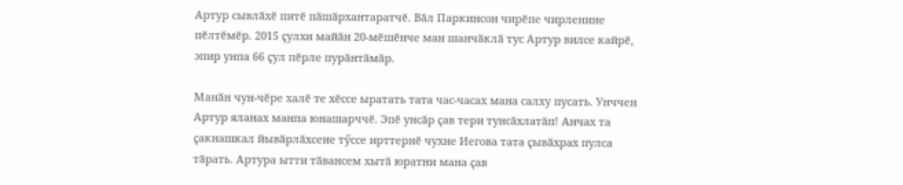Артур сывлӑхӗ питӗ пӑшӑрхантаратчӗ. Вӑл Паркинсон чирӗпе чирленине пӗлтӗмӗр. 2015 ҫулхи майӑн 20-мӗшӗнче ман шанчӑклӑ тус Артур вилсе кайрӗ, эпир унпа 66 ҫул пӗрле пурӑнтӑмӑр.

Манӑн чун-чӗре халӗ те хӗссе ыратать тата час-часах мана салху пусать. Унччен Артур яланах манпа юнашарччӗ. Эпӗ унсӑр ҫав тери тунсӑхлатӑп! Анчах та ҫакнашкал йывӑрлӑхсене тӳссе ирттернӗ чухне Иегова тата ҫывӑхрах пулса тӑрать. Артура ытти тӑвансем хытӑ юратни мана ҫав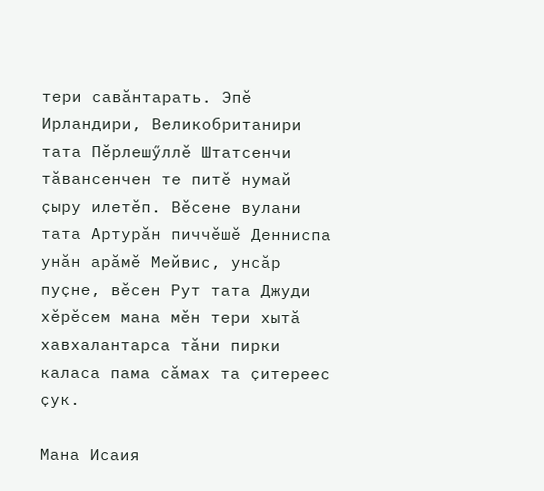тери савӑнтарать. Эпӗ Ирландири, Великобританири тата Пӗрлешӳллӗ Штатсенчи тӑвансенчен те питӗ нумай ҫыру илетӗп. Вӗсене вулани тата Артурӑн пиччӗшӗ Денниспа унӑн арӑмӗ Мейвис, унсӑр пуҫне, вӗсен Рут тата Джуди хӗрӗсем мана мӗн тери хытӑ хавхалантарса тӑни пирки каласа пама сӑмах та ҫитереес ҫук.

Мана Исаия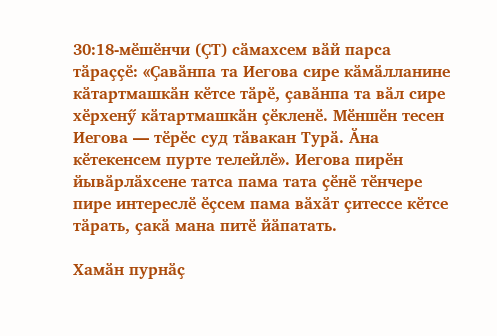30:18-мӗшӗнчи (ҪТ) сӑмахсем вӑй парса тӑраҫҫӗ: «Ҫавӑнпа та Иегова сире кӑмӑлланине кӑтартмашкӑн кӗтсе тӑрӗ, ҫавӑнпа та вӑл сире хӗрхенӳ кӑтартмашкӑн ҫӗкленӗ. Мӗншӗн тесен Иегова — тӗрӗс суд тӑвакан Турӑ. Ӑна кӗтекенсем пурте телейлӗ». Иегова пирӗн йывӑрлӑхсене татса пама тата ҫӗнӗ тӗнчере пире интереслӗ ӗҫсем пама вӑхӑт ҫитессе кӗтсе тӑрать, ҫакӑ мана питӗ йӑпатать.

Хамӑн пурнӑҫ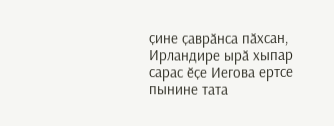ҫине ҫаврӑнса пӑхсан, Ирландире ырӑ хыпар сарас ӗҫе Иегова ертсе пынине тата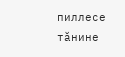пиллесе тӑнине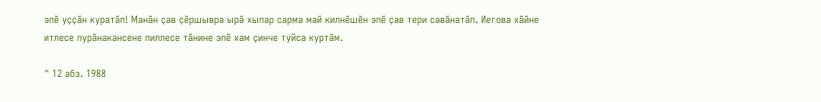эпӗ уҫҫӑн куратӑп! Манӑн ҫав ҫӗршывра ырӑ хыпар сарма май килнӗшӗн эпӗ ҫав тери савӑнатӑп. Иегова хӑйне итлесе пурӑнакансене пиллесе тӑнине эпӗ хам ҫинче туйса куртӑм.

^ 12 абз. 1988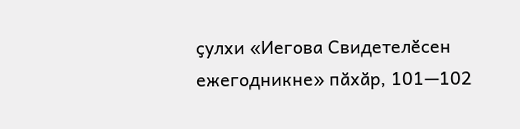ҫулхи «Иегова Свидетелӗсен ежегодникне» пӑхӑр, 101—102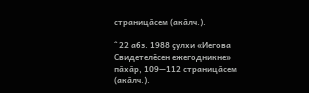страницӑсем (акӑлч.).

^ 22 абз. 1988 ҫулхи «Иегова Свидетелӗсен ежегодникне» пӑхӑр, 109—112 страницӑсем (акӑлч.).